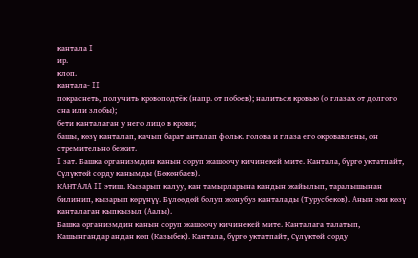кантала I
ир.
клоп.
кантала- II
покраснеть, получить кровоподтёк (напр. от побоев); налиться кровью (о глазах от долгого сна или злобы);
бети канталаган у него лицо в крови;
башы, көзү канталап, качып барат анталап фольк. голова и глаза его окровавлены, он стремительно бежит.
I зат. Башка организмдин канын соруп жашоочу кичинекей мите. Кантала, бүргө уктатпайт, Сүлүктөй сорду канымды (Бөкөнбаев).
КАНТАЛА II этиш. Кызарып калуу, кан тамырларына кандын жайылып, таралышынан билинип, кызарып көрүнүү. Бүлөөдөй болуп жонубуз канталады (Турусбеков). Анын эки көзү канталаган кыпкызыл (Аалы).
Башка организмдин канын соруп жашоочу кичинекей мите. Канталага талатып, Кашынгандар андан көп (Казыбек). Кантала, бүргө уктатпайт, Сүлүктөй сорду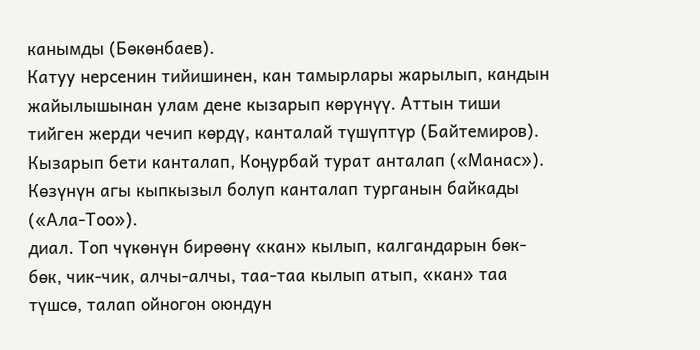канымды (Бөкөнбаев).
Катуу нерсенин тийишинен, кан тамырлары жарылып, кандын жайылышынан улам дене кызарып көрүнүү. Аттын тиши тийген жерди чечип көрдү, канталай түшүптүр (Байтемиров). Кызарып бети канталап, Коңурбай турат анталап («Манас»). Көзүнүн агы кыпкызыл болуп канталап турганын байкады («Ала-Тоо»).
диал. Топ чүкөнүн бирөөнү «кан» кылып, калгандарын бөк-бөк, чик-чик, алчы-алчы, таа-таа кылып атып, «кан» таа түшсө, талап ойногон оюндун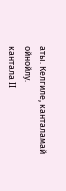аты. Келгиле, канталамай ойнойлу.
кантала II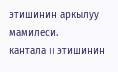этишинин аркылуу мамилеси.
кантала II этишинин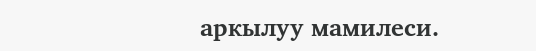аркылуу мамилеси.